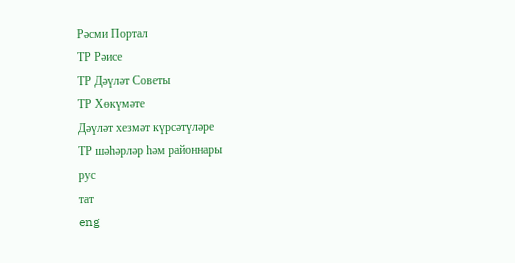Рәсми Портал
ТР Рәисе
ТР Дәүләт Советы
ТР Хөкүмәте
Дәүләт хезмәт күрсәтүләре
ТР шәһәрләр һәм районнары
рус
тат
eng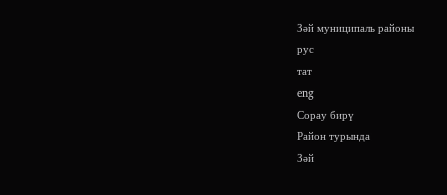Зәй муниципаль районы
рус
тат
eng
Сорау бирү
Район турында
Зәй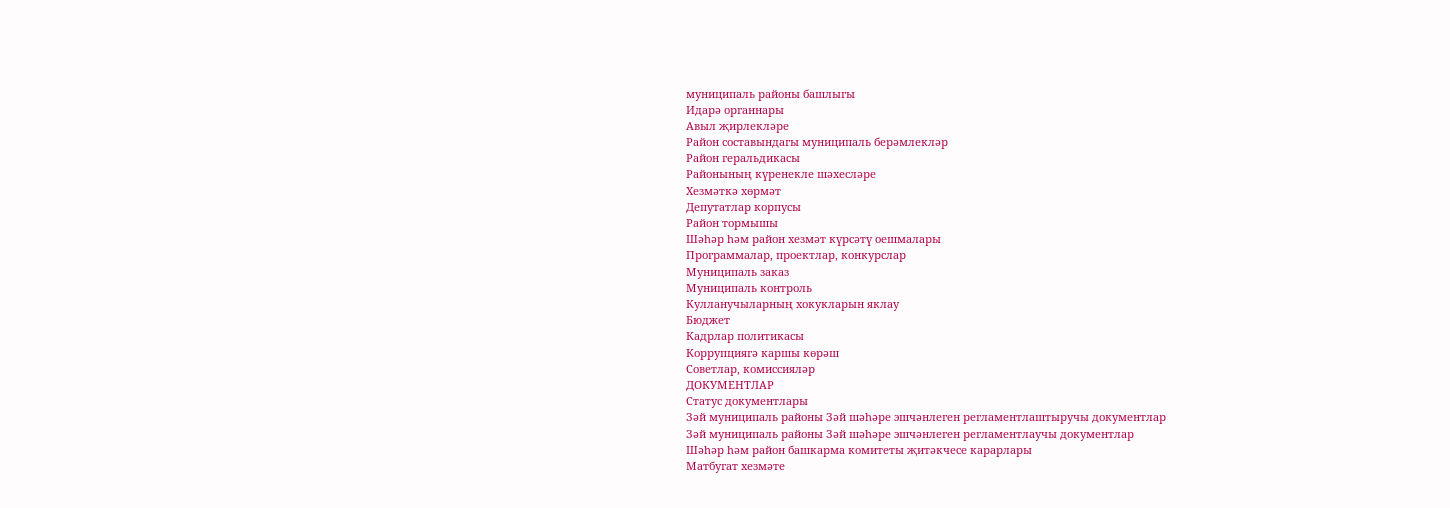муниципаль районы башлыгы
Идарә органнары
Авыл җирлекләре
Район составындагы муниципаль берәмлекләр
Район геральдикасы
Районының күренекле шәхесләре
Хезмәткә хөрмәт
Депутатлар корпусы
Район тормышы
Шәһәр һәм район хезмәт күрсәтү оешмалары
Программалар, проектлар, конкурслар
Муниципаль заказ
Муниципаль контроль
Кулланучыларның хокукларын яклау
Бюджет
Кадрлар политикасы
Коррупциягә каршы көрәш
Советлар, комиссияләр
ДОКУМЕНТЛАР
Статус документлары
Зәй муниципаль районы Зәй шәһәре эшчәнлеген регламентлаштыручы документлар
Зәй муниципаль районы Зәй шәһәре эшчәнлеген регламентлаучы документлар
Шәһәр һәм район башкарма комитеты җитәкчесе карарлары
Матбугат хезмәте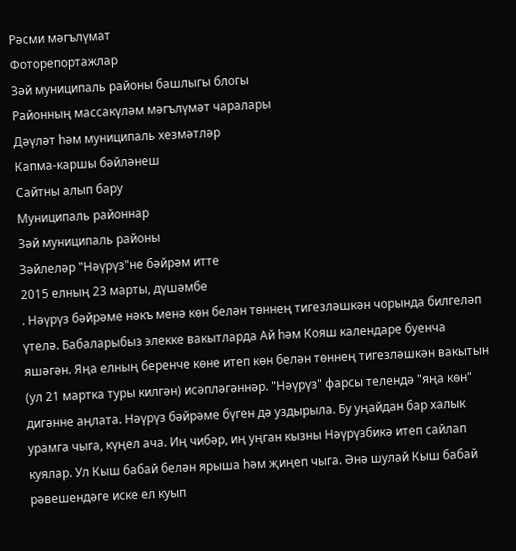Рәсми мәгълүмат
Фоторепортажлар
Зәй муниципаль районы башлыгы блогы
Районның массакүләм мәгълүмәт чаралары
Дәүләт һәм муниципаль хезмәтләр
Капма-каршы бәйләнеш
Сайтны алып бару
Муниципаль районнар
Зәй муниципаль районы
Зәйлеләр "Нәүрүз"не бәйрәм итте
2015 елның 23 марты, дүшәмбе
. Нәүрүз бәйрәме нәкъ менә көн белән төннең тигезләшкән чорында билгеләп үтелә. Бабаларыбыз элекке вакытларда Ай һәм Кояш календаре буенча яшәгән. Яңа елның беренче көне итеп көн белән төннең тигезләшкән вакытын (ул 21 мартка туры килгән) исәпләгәннәр. "Нәүрүз" фарсы телендә "яңа көн" дигәнне аңлата. Нәүрүз бәйрәме бүген дә уздырыла. Бу уңайдан бар халык урамга чыга, күңел ача. Иң чибәр, иң уңган кызны Нәүрүзбикә итеп сайлап куялар. Ул Кыш бабай белән ярыша һәм җиңеп чыга. Әнә шулай Кыш бабай рәвешендәге иске ел куып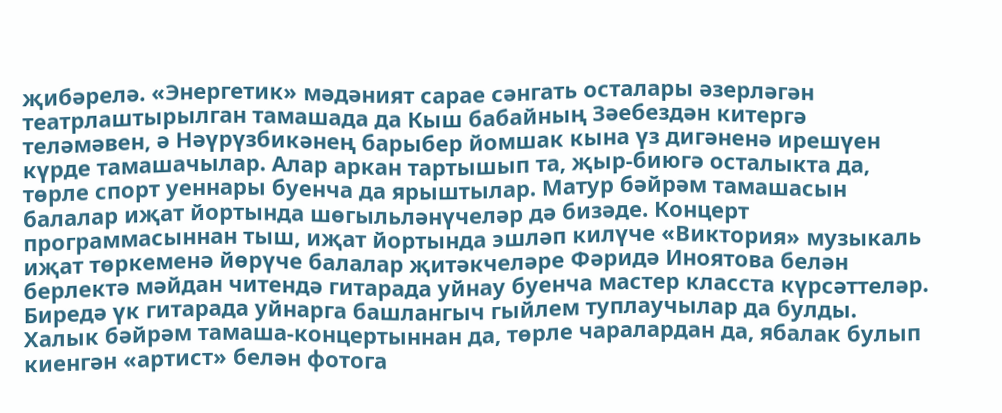җибәрелә. «Энергетик» мәдәният сарае сәнгать осталары әзерләгән театрлаштырылган тамашада да Кыш бабайның Зәебездән китергә теләмәвен, ә Нәүрүзбикәнең барыбер йомшак кына үз дигәненә ирешүен күрде тамашачылар. Алар аркан тартышып та, җыр-биюгә осталыкта да, төрле спорт уеннары буенча да ярыштылар. Матур бәйрәм тамашасын балалар иҗат йортында шөгыльләнүчеләр дә бизәде. Концерт программасыннан тыш, иҗат йортында эшләп килүче «Виктория» музыкаль иҗат төркеменә йөрүче балалар җитәкчеләре Фәридә Иноятова белән берлектә мәйдан читендә гитарада уйнау буенча мастер класста күрсәттеләр. Биредә үк гитарада уйнарга башлангыч гыйлем туплаучылар да булды. Халык бәйрәм тамаша-концертыннан да, төрле чаралардан да, ябалак булып киенгән «артист» белән фотога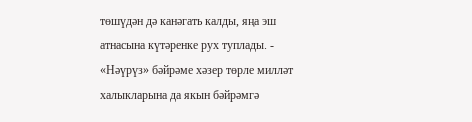төшүдән дә канәгать калды, яңа эш атнасына күтәренке рух туплады. - «Нәүрүз» бәйрәме хәзер төрле милләт халыкларына да якын бәйрәмгә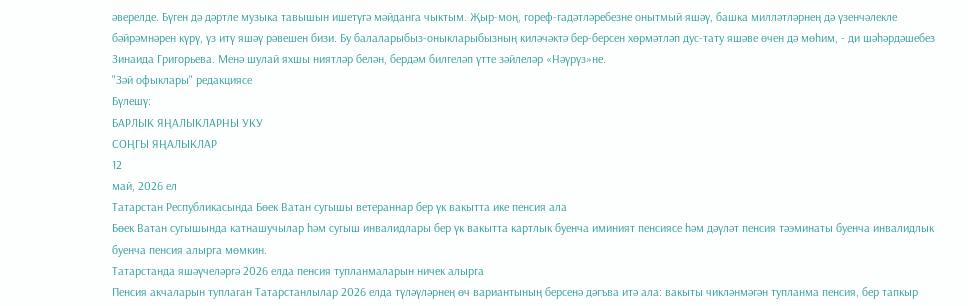әверелде. Бүген дә дәртле музыка тавышын ишетүгә мәйданга чыктым. Җыр-моң, гореф-гадәтләребезне онытмый яшәү, башка милләтләрнең дә үзенчәлекле бәйрәмнәрен күрү, үз итү яшәү рәвешен бизи. Бу балаларыбыз-оныкларыбызның киләчәктә бер-берсен хөрмәтләп дус-тату яшәве өчен дә мөһим, - ди шәһәрдәшебез Зинаида Григорьева. Менә шулай яхшы ниятләр белән, бердәм билгеләп үтте зәйлеләр «Нәүрүз»не.
"Зәй офыклары" редакциясе
Бүлешү:
БАРЛЫК ЯҢАЛЫКЛАРНЫ УКУ
СОҢГЫ ЯҢАЛЫКЛАР
12
май, 2026 ел
Татарстан Республикасында Бөек Ватан сугышы ветераннар бер үк вакытта ике пенсия ала
Бөек Ватан сугышында катнашучылар һәм сугыш инвалидлары бер үк вакытта картлык буенча иминият пенсиясе һәм дәүләт пенсия тәэминаты буенча инвалидлык буенча пенсия алырга мөмкин.
Татарстанда яшәүчеләргә 2026 елда пенсия тупланмаларын ничек алырга
Пенсия акчаларын туплаган Татарстанлылар 2026 елда түләүләрнең өч вариантының берсенә дәгъва итә ала: вакыты чикләнмәгән тупланма пенсия, бер тапкыр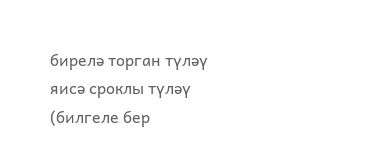бирелә торган түләү яисә сроклы түләү (билгеле бер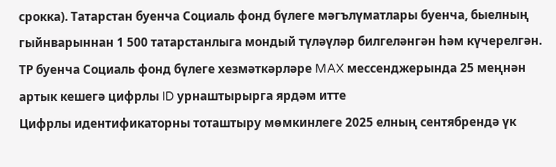срокка). Татарстан буенча Социаль фонд бүлеге мәгълүматлары буенча, быелның гыйнварыннан 1 500 татарстанлыга мондый түләүләр билгеләнгән һәм күчерелгән.
ТР буенча Социаль фонд бүлеге хезмәткәрләре MAX мессенджерында 25 меңнән артык кешегә цифрлы ID урнаштырырга ярдәм итте
Цифрлы идентификаторны тоташтыру мөмкинлеге 2025 елның сентябрендә үк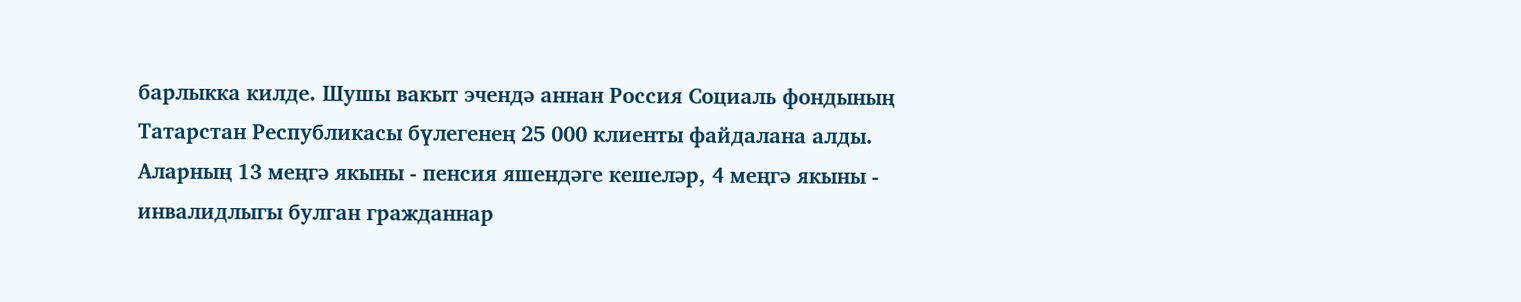барлыкка килде. Шушы вакыт эчендә аннан Россия Социаль фондының Татарстан Республикасы бүлегенең 25 000 клиенты файдалана алды. Аларның 13 меңгә якыны - пенсия яшендәге кешеләр, 4 меңгә якыны - инвалидлыгы булган гражданнар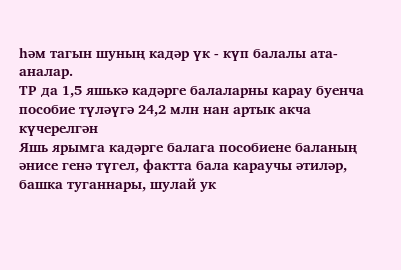һәм тагын шуның кадәр үк - күп балалы ата-аналар.
ТР да 1,5 яшькә кадәрге балаларны карау буенча пособие түләүгә 24,2 млн нан артык акча күчерелгән
Яшь ярымга кадәрге балага пособиене баланың әнисе генә түгел, фактта бала караучы әтиләр, башка туганнары, шулай ук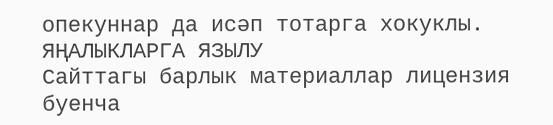опекуннар да исәп тотарга хокуклы.
ЯҢАЛЫКЛАРГА ЯЗЫЛУ
Сайттагы барлык материаллар лицензия буенча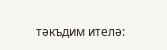тәкъдим ителә: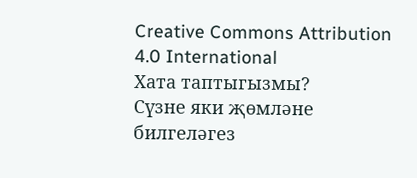Creative Commons Attribution 4.0 International
Хата таптыгызмы?
Сүзне яки җөмләне билгеләгез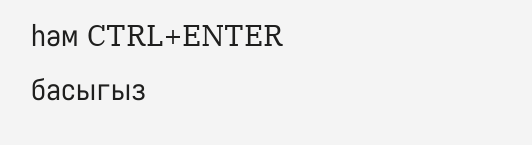һәм CTRL+ENTER басыгыз